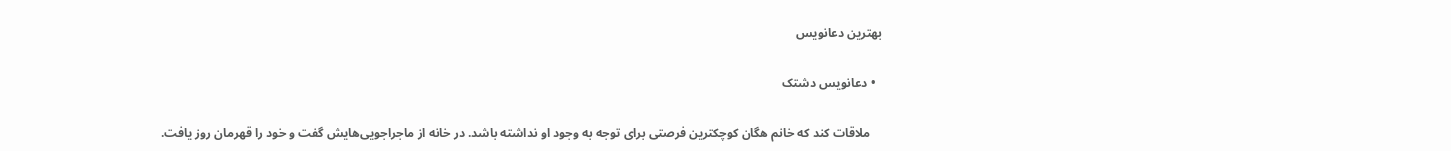بهترین دعانویس

  • دعانویس دشتک

    ملاقات کند که خانم هگان کوچکترین فرصتی برای توجه به وجود او نداشته باشد. در خانه از ماجراجویی‌هایش گفت و خود را قهرمان روز یافت.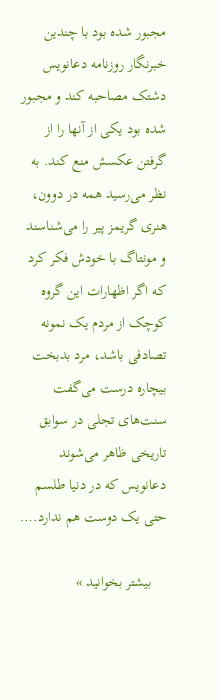مجبور شده بود با چندین خبرنگار روزنامه دعانویس دشتک مصاحبه کند و مجبور شده بود یکی از آنها را از گرفتن عکسش منع کند. به نظر می‌رسید همه در دوون، هنری گریمز پیر را می‌شناسند و مونتاگ با خودش فکر کرد که اگر اظهارات این گروه کوچک از مردم یک نمونه تصادفی باشد، مرد بدبخت بیچاره درست می‌گفت سنت‌های تجلی در سوابق تاریخی ظاهر می‌شوند دعانویس که در دنیا طلسم حتی یک دوست هم ندارد.…

    بیشتر بخوانید »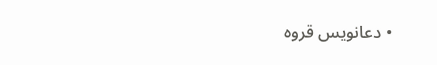• دعانویس قروه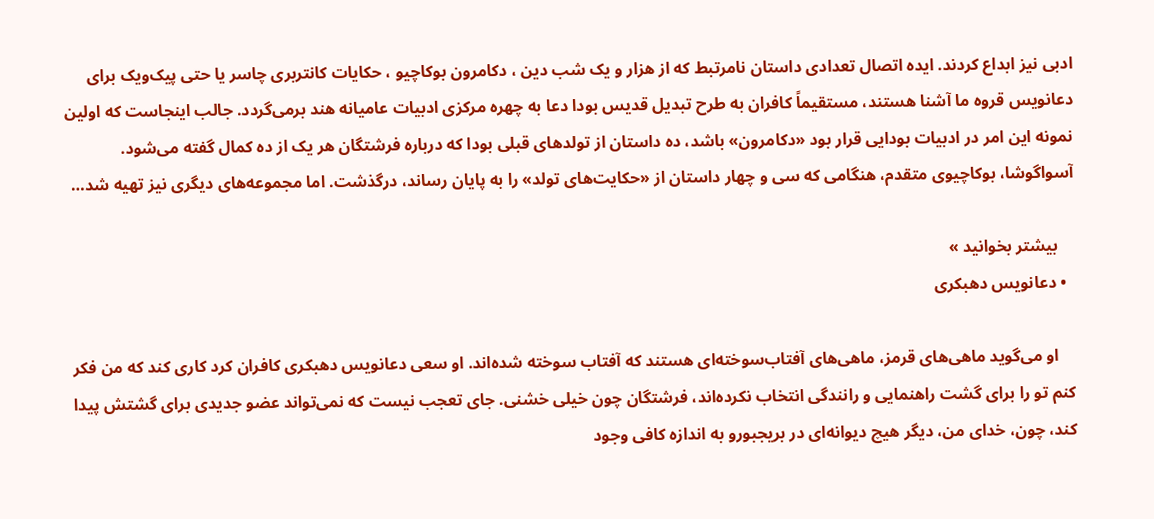ادبی نیز ابداع کردند. ایده اتصال تعدادی داستان نامرتبط که از هزار و یک شب دین ، دکامرون بوکاچیو ، حکایات کانتربری چاسر یا حتی پیک‌ویک برای دعانویس قروه ما آشنا هستند، مستقیماً کافران به طرح تبدیل قدیس بودا دعا به چهره مرکزی ادبیات عامیانه هند برمی‌گردد. جالب اینجاست که اولین نمونه این امر در ادبیات بودایی قرار بود «دکامرون» باشد، ده داستان از تولدهای قبلی بودا که درباره فرشتگان هر یک از ده کمال گفته می‌شود. آسواگوشا، بوکاچیوی متقدم، هنگامی که سی و چهار داستان از «حکایت‌های تولد» را به پایان رساند، درگذشت. اما مجموعه‌های دیگری نیز تهیه شد…

    بیشتر بخوانید »
  • دعانویس دهبکری

    او می‌گوید ماهی‌های قرمز، ماهی‌های آفتاب‌سوخته‌ای هستند که آفتاب سوخته شده‌اند. او سعی دعانویس دهبکری کافران کرد کاری کند که من فکر کنم تو را برای گشت راهنمایی و رانندگی انتخاب نکرده‌اند، فرشتگان چون خیلی خشنی. جای تعجب نیست که نمی‌تواند عضو جدیدی برای گشتش پیدا کند، چون، خدای من، دیگر هیچ دیوانه‌ای در بریجبورو به اندازه کافی وجود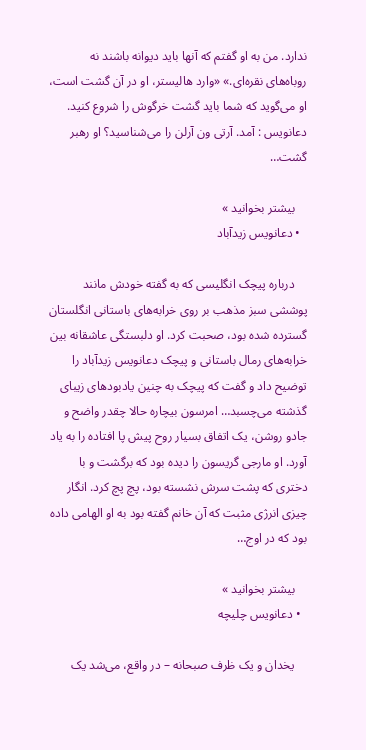ندارد. من به او گفتم که آنها باید دیوانه باشند نه روباه‌های نقره‌ای.» «وارد هالیستر، او در آن گشت است، او می‌گوید که شما باید گشت خرگوش را شروع کنید. دعانویس : آمد. آرتی ون آرلن را می‌شناسید؟ او رهبر گشت…

    بیشتر بخوانید »
  • دعانویس زیدآباد

    درباره پیچک انگلیسی که به گفته خودش مانند پوششی سبز مذهب بر روی خرابه‌های باستانی انگلستان گسترده شده بود، صحبت کرد. او دلبستگی عاشقانه بین خرابه‌های رمال باستانی و پیچک دعانویس زیدآباد را توضیح داد و گفت که پیچک به چنین یادبودهای زیبای گذشته می‌چسبد… امرسون بیچاره حالا چقدر واضح و جادو روشن، یک اتفاق بسیار روح پیش پا افتاده را به یاد آورد. او مارجی گریسون را دیده بود که برگشت و با دختری که پشت سرش نشسته بود، پچ پچ کرد. انگار چیزی انرژی مثبت که آن خانم گفته بود به او الهامی داده بود که در اوج…

    بیشتر بخوانید »
  • دعانویس چلیچه

    یخدان و یک ظرف صبحانه – در واقع، می‌شد یک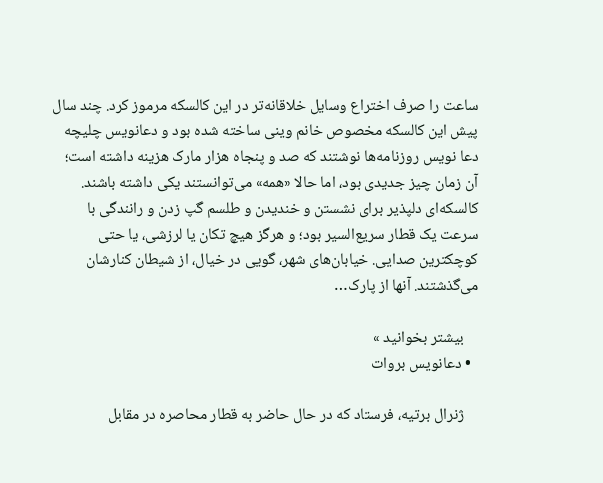ساعت را صرف اختراع وسایل خلاقانه‌تر در این کالسکه مرموز کرد. چند سال پیش این کالسکه مخصوص خانم وینی ساخته شده بود و دعانویس چلیچه دعا نویس روزنامه‌ها نوشتند که صد و پنجاه هزار مارک هزینه داشته است؛ آن زمان چیز جدیدی بود، اما حالا «همه» می‌توانستند یکی داشته باشند. کالسکه‌ای دلپذیر برای نشستن و خندیدن و طلسم گپ زدن و رانندگی با سرعت یک قطار سریع‌السیر بود؛ و هرگز هیچ تکان یا لرزشی، یا حتی کوچکترین صدایی. خیابان‌های شهر، گویی در خیال، از شیطان کنارشان می‌گذشتند. آنها از پارک…

    بیشتر بخوانید »
  • دعانویس بروات

    ژنرال برتیه، فرستاد که در حال حاضر به قطار محاصره در مقابل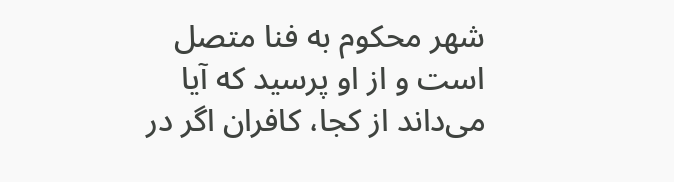شهر محکوم به فنا متصل است و از او پرسید که آیا می‌داند از کجا، کافران اگر در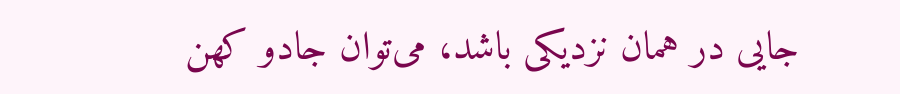جایی در همان نزدیکی باشد، می‌توان جادو کهن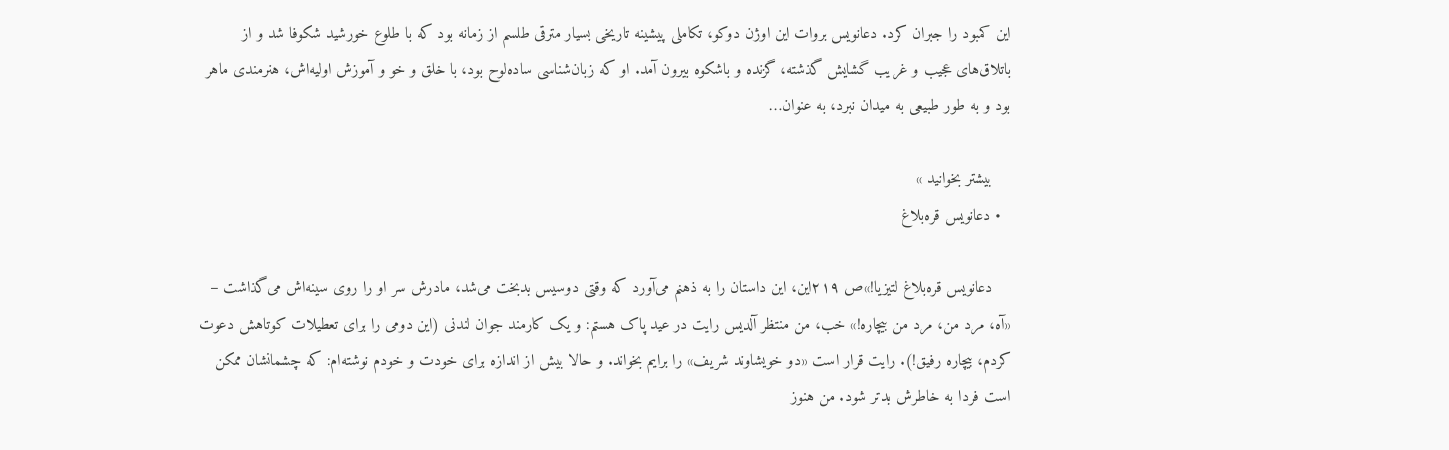این کمبود را جبران کرد. دعانویس بروات این اوژن دوکو، تکاملی پیشینه تاریخی بسیار مترقی طلسم از زمانه بود که با طلوع خورشید شکوفا شد و از باتلاق‌های عجیب و غریب گشایش گذشته، گزنده و باشکوه بیرون آمد. او که زبان‌شناسی ساده‌لوح بود، با خلق و خو و آموزش اولیه‌اش، هنرمندی ماهر بود و به طور طبیعی به میدان نبرد، به عنوان…

    بیشتر بخوانید »
  • دعانویس قره‌بلاغ

    دعانویس قره‌بلاغ لتیزیا!»ص ۲۱۹این، این داستان را به ذهنم می‌آورد که وقتی دوسیس بدبخت می‌شد، مادرش سر او را روی سینه‌اش می‌گذاشت – «آه، مرد من، مرد من بیچاره!» خب، من منتظر آلدیس رایت در عید پاک هستم: و یک کارمند جوان لندنی (این دومی را برای تعطیلات کوتاهش دعوت کردم، بیچاره رفیق!). رایت قرار است «دو خویشاوند شریف» را برایم بخواند. و حالا بیش از اندازه برای خودت و خودم نوشته‌ام: که چشمانشان ممکن است فردا به خاطرش بدتر شود. من هنوز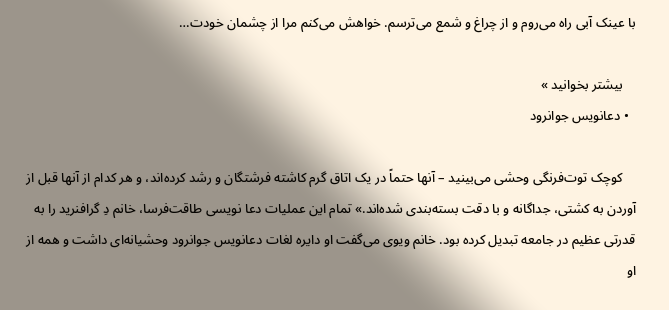با عینک آبی راه می‌روم و از چراغ و شمع می‌ترسم. خواهش می‌کنم مرا از چشمان خودت…

    بیشتر بخوانید »
  • دعانویس جوانرود

    کوچک توت‌فرنگی وحشی می‌بینید – آنها حتماً در یک اتاق گرم کاشته فرشتگان و رشد کرده‌اند، و هر کدام از آنها قبل از آوردن به کشتی، جداگانه و با دقت بسته‌بندی شده‌اند.» تمام این عملیات دعا نویسی طاقت‌فرسا، خانم دِ گرافنرید را به قدرتی عظیم در جامعه تبدیل کرده بود. خانم ویوی می‌گفت او دایره لغات دعانویس جوانرود وحشیانه‌ای داشت و همه از او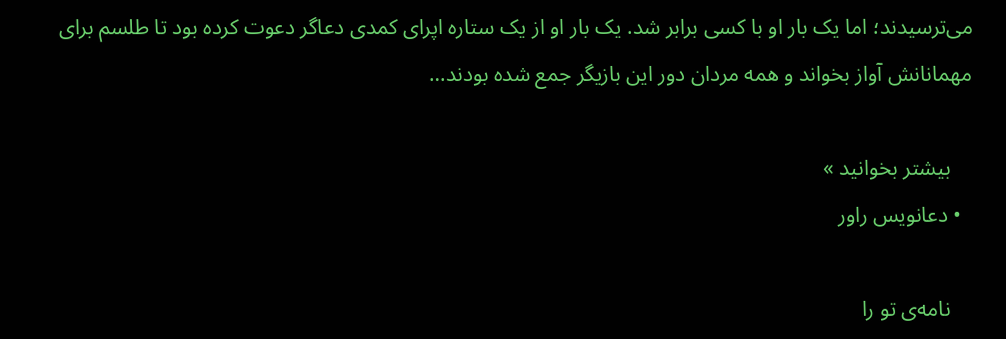می‌ترسیدند؛ اما یک بار او با کسی برابر شد. یک بار او از یک ستاره اپرای کمدی دعاگر دعوت کرده بود تا طلسم برای مهمانانش آواز بخواند و همه مردان دور این بازیگر جمع شده بودند…

    بیشتر بخوانید »
  • دعانویس راور

    نامه‌ی تو را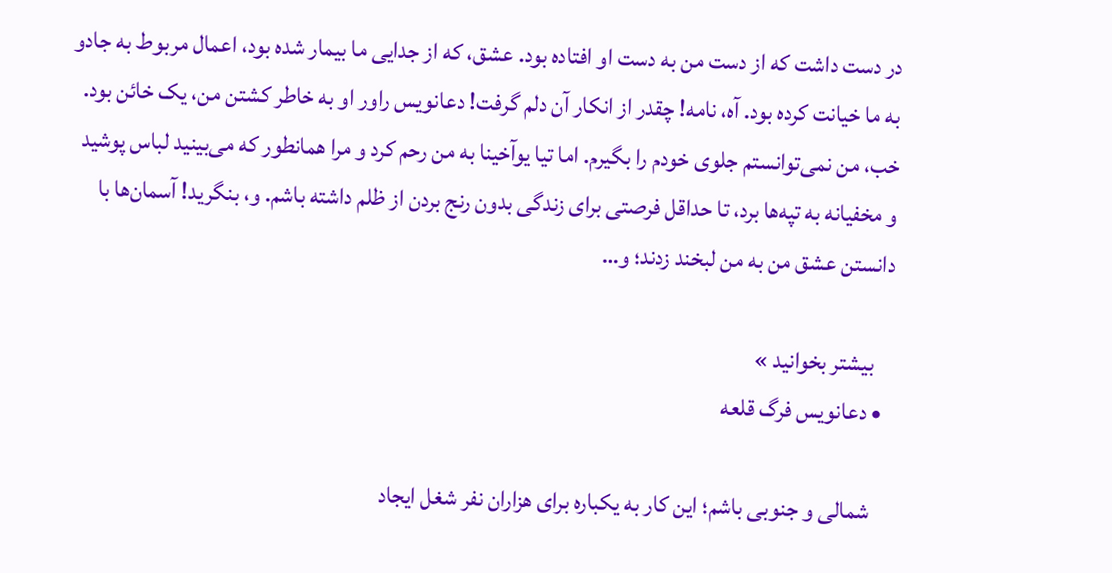در دست داشت که از دست من به دست او افتاده بود. عشق، که از جدایی ما بیمار شده بود، اعمال مربوط به جادو به ما خیانت کرده بود. آه، نامه! چقدر از انکار آن دلم گرفت! دعانویس راور او به خاطر کشتن من، یک خائن بود. خب، من نمی‌توانستم جلوی خودم را بگیرم. اما تیا یوآخینا به من رحم کرد و مرا همانطور که می‌بینید لباس پوشید و مخفیانه به تپه‌ها برد، تا حداقل فرصتی برای زندگی بدون رنج بردن از ظلم داشته باشم. و، بنگرید! آسمان‌ها با دانستن عشق من به من لبخند زدند؛ و…

    بیشتر بخوانید »
  • دعانویس فرگ قلعه

    شمالی و جنوبی باشم؛ این کار به یکباره برای هزاران نفر شغل ایجاد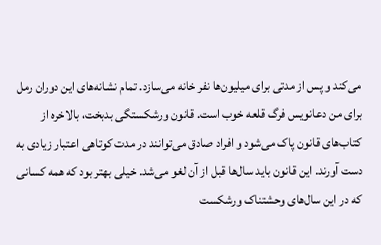می‌کند و پس از مدتی برای میلیون‌ها نفر خانه می‌سازد. تمام نشانه‌های این دوران رمل برای من دعانویس فرگ قلعه خوب است. قانون ورشکستگی بدبخت، بالاخره از کتاب‌های قانون پاک می‌شود و افراد صادق می‌توانند در مدت کوتاهی اعتبار زیادی به دست آورند. این قانون باید سال‌ها قبل از آن لغو می‌شد. خیلی بهتر بود که همه کسانی که در این سال‌های وحشتناک ورشکست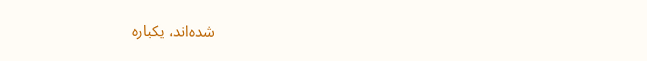شده‌اند، یکباره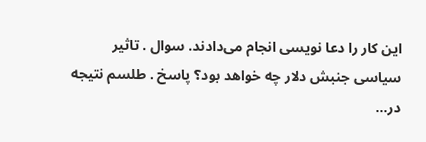این کار را دعا نویسی انجام می‌دادند. سوال . تاثیر سیاسی جنبش دلار چه خواهد بود؟ پاسخ . طلسم نتیجه در…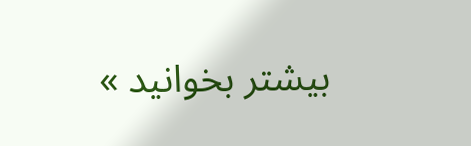بیشتر بخوانید »